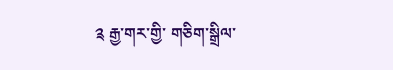༉ རྒྱ་གར་གྱི་ གཅིག་སྒྲིལ་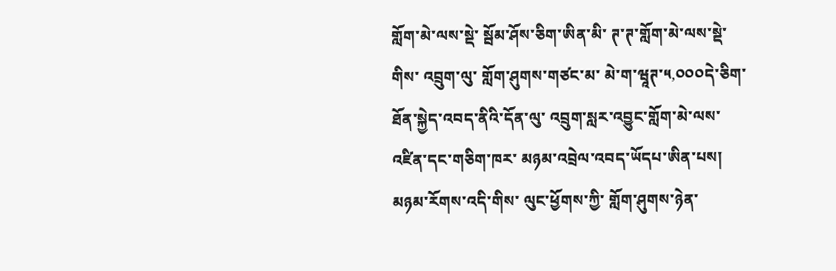གློག་མེ་ལས་སྡེ་ སྦོམ་ཤོས་ཅིག་ཨིན་མི་ ཊ་ཊ་གློག་མེ་ལས་སྡེ་གིས་ འབྲུག་ལུ་ གློག་ཤུགས་གཙང་མ་ མེ་ག་ཝཱཊ་༥,༠༠༠དེ་ཅིག་ ཐོན་སྐྱེད་འབད་ནིའི་དོན་ལུ་ འབྲུག་སླར་འབྱུང་གློག་མེ་ལས་འཛིན་དང་གཅིག་ཁར་ མཉམ་འབྲེལ་འབད་ཡོདཔ་ཨིན་པས།
མཉམ་རོགས་འདི་གིས་ ལུང་ཕྱོགས་ཀྱི་ གློག་ཤུགས་ཉེན་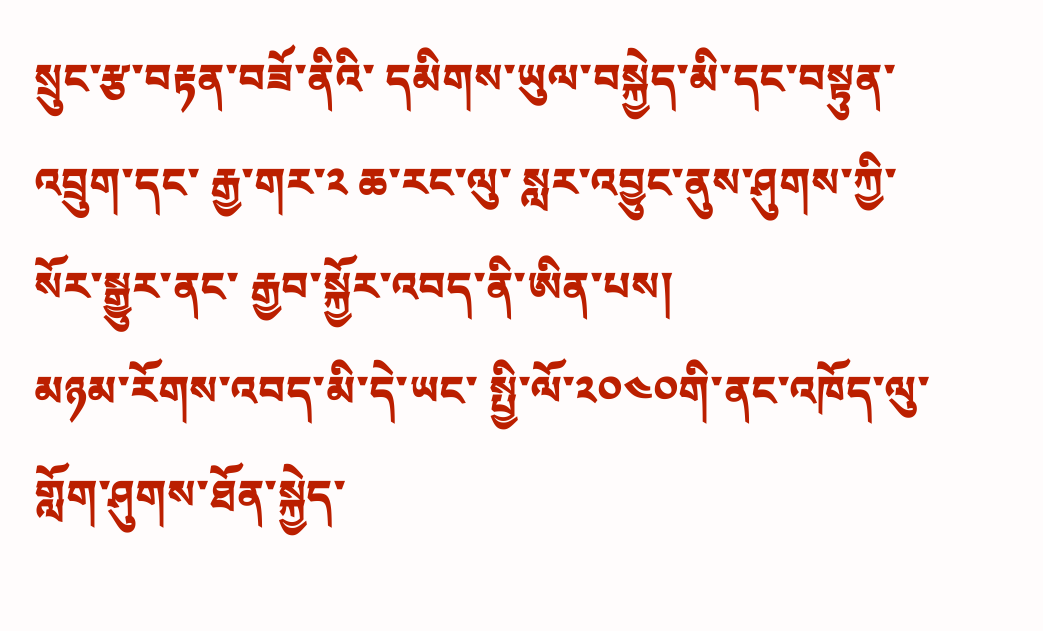སྲུང་རྩ་བརྟན་བཟོ་ནིའི་ དམིགས་ཡུལ་བསྐྱེད་མི་དང་བསྟུན་ འབྲུག་དང་ རྒྱ་གར་༢ ཆ་རང་ལུ་ སླར་འབྱུང་ནུས་ཤུགས་ཀྱི་ སོར་སྒྱུར་ནང་ རྒྱབ་སྐྱོར་འབད་ནི་ཨིན་པས།
མཉམ་རོགས་འབད་མི་དེ་ཡང་ སྤྱི་ལོ་༢༠༤༠གི་ནང་འཁོད་ལུ་ གློག་ཤུགས་ཐོན་སྐྱེད་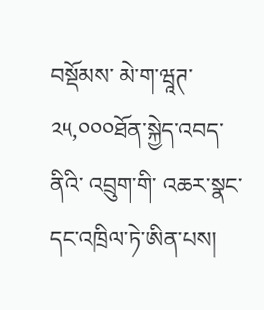བསྡོམས་ མེ་ག་ཝཱཊ་༢༥,༠༠༠ཐོན་སྐྱེད་འབད་ནིའི་ འབྲུག་གི་ འཆར་སྣང་དང་འཁྲིལ་ཏེ་ཨིན་པས།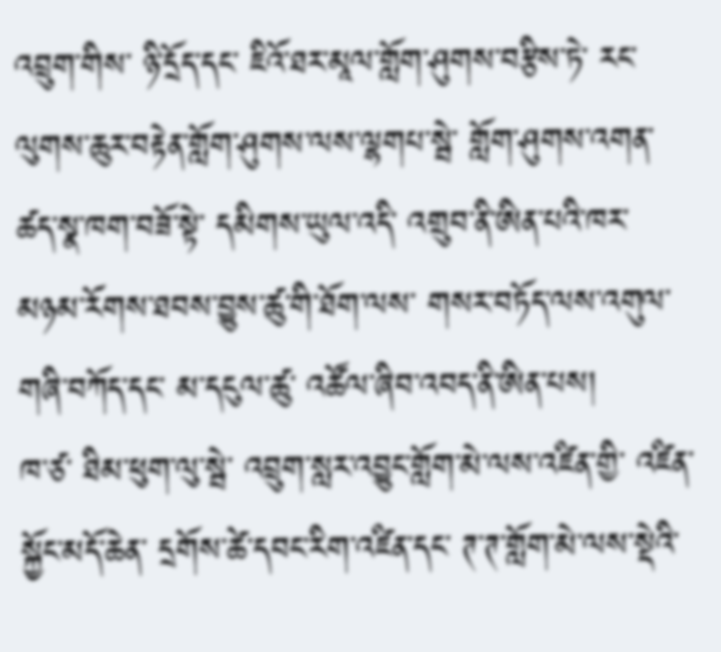འབྲུག་གིས་ ཉི་དྲོད་དང་ ཇིའོ་ཐར་མཱལ་གློག་ཤུགས་བརྩིས་ཏེ་ རང་ལུགས་ཆུར་བརྟེན་གློག་ཤུགས་ལས་ལྷགཔ་སྦེ་ གློག་ཤུགས་འགན་ཚད་སྣ་ཁག་བཟོ་སྟེ་ དམིགས་ཡུལ་འདི་ འགྲུབ་ནི་ཨིན་པའི་ཁར་ མཉམ་རོགས་ཐབས་བྱུས་ཚུ་གི་ཐོག་ལས་ གསར་བཏོད་ལས་འགུལ་གཞི་བཀོད་དང་ མ་དངུལ་ཚུ་ འཚོལ་ཞིབ་འབད་ནི་ཨིན་པས།
ཁ་ཙ་ ཐིམ་ཕུག་ལུ་སྦེ་ འབྲུག་སླར་འབྱུང་གློག་མེ་ལས་འཛིན་གྱི་ འཛིན་སྐྱོང་མདོ་ཆེན་ དྲགོས་ཚེ་དབང་རིག་འཛིན་དང་ ཊ་ཊ་གློག་མེ་ལས་སྡེའི་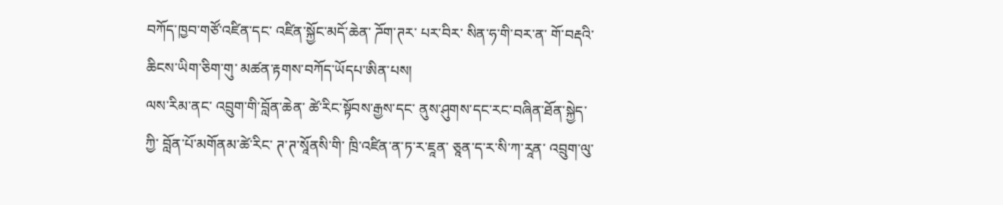བཀོད་ཁྱབ་གཙོ་འཛིན་དང་ འཛིན་སྐྱོང་མདོ་ཆེན་ ཌོག་ཊར་ པར་བིར་ སིན་ཧ་གི་བར་ན་ གོ་བརྡའི་ཆིངས་ཡིག་ཅིག་གུ་ མཚན་རྟགས་བཀོད་ཡོདཔ་ཨིན་པས།
ལས་རིམ་ནང་ འབྲུག་གི་བློན་ཆེན་ ཚེ་རིང་སྟོབས་རྒྱས་དང་ ནུས་ཤུགས་དང་རང་བཞིན་ཐོན་སྐྱེད་ཀྱི་ བློན་པོ་མགོནམ་ཚེ་རིང་ ཊ་ཊ་སཱོནསི་གི་ ཁྲི་འཛིན་ན་ཏ་ར་ཇཱན་ ཅཱན་ད་ར་སི་ཀ་རཱན་ འབྲུག་ལུ་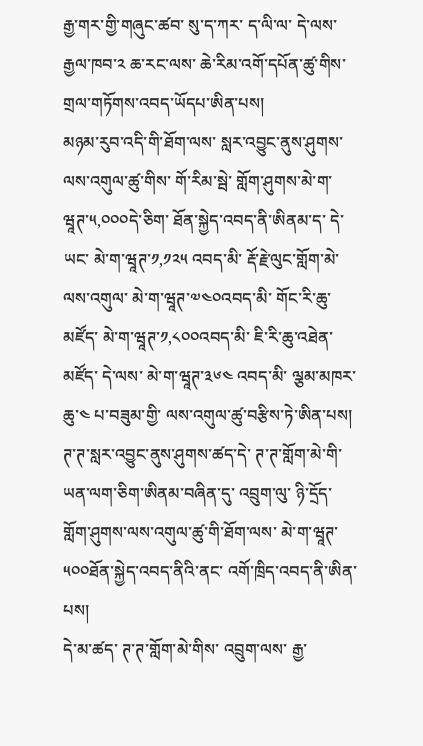རྒྱ་གར་གྱི་གཞུང་ཚབ་ སུ་ད་ཀར་ ད་ལི་ལ་ དེ་ལས་ རྒྱལ་ཁབ་༢ ཆ་རང་ལས་ ཆེ་རིམ་འགོ་དཔོན་ཚུ་གིས་ གྲལ་གཏོགས་འབད་ཡོདཔ་ཨིན་པས།
མཉམ་རུབ་འདི་གི་ཐོག་ལས་ སླར་འབྱུང་ནུས་ཤུགས་ལས་འགུལ་ཚུ་གིས་ གོ་རིམ་སྦེ་ གློག་ཤུགས་མེ་ག་ཝཱཊ་༥,༠༠༠དེ་ཅིག་ ཐོན་སྐྱེད་འབད་ནི་ཨིནམ་ད་ དེ་ཡང་ མེ་ག་ཝཱཊ་༡,༡༢༥ འབད་མི་ རྡོ་རྗེ་ལུང་གློག་མེ་ལས་འགུལ་ མེ་ག་ཝཱཊ་༧༤༠འབད་མི་ གོང་རི་ཆུ་མཛོད་ མེ་ག་ཝཱཊ་༡,༨༠༠འབད་མི་ ཇི་རི་ཆུ་འཐེན་མཛོད་ དེ་ལས་ མེ་ག་ཝཱཊ་༣༦༤ འབད་མི་ ལྕམ་མཁར་ཆུ་༤ པ་བཟུམ་གྱི་ ལས་འགུལ་ཚུ་བརྩིས་ཏེ་ཨིན་པས།
ཊ་ཊ་སླར་འབྱུང་ནུས་ཤུགས་ཚད་དེ་ ཊ་ཊ་གློག་མེ་གི་ ཡན་ལག་ཅིག་ཨིནམ་བཞིན་དུ་ འབྲུག་ལུ་ ཉི་དྲོད་གློག་ཤུགས་ལས་འགུལ་ཚུ་གི་ཐོག་ལས་ མེ་ག་ཝཱཊ་༥༠༠ཐོན་སྐྱེད་འབད་ནིའི་ནང་ འགོ་ཁྲིད་འབད་ནི་ཨིན་པས།
དེ་མ་ཚད་ ཊ་ཊ་གློག་མེ་གིས་ འབྲུག་ལས་ རྒྱ་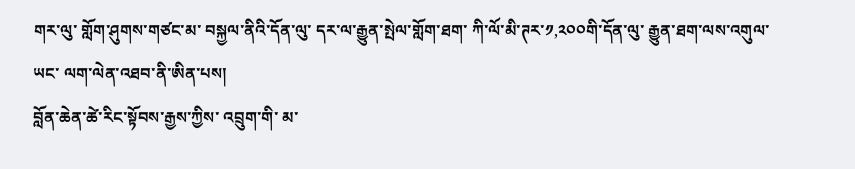གར་ལུ་ གློག་ཤུགས་གཙང་མ་ བསྐྱལ་ནིའི་དོན་ལུ་ དར་ལ་རྒྱུན་སྤེལ་གློག་ཐག་ ཀི་ལོ་མི་ཊར་༡,༢༠༠གི་དོན་ལུ་ རྒྱུན་ཐག་ལས་འགུལ་ཡང་ ལག་ལེན་འཐབ་ནི་ཨིན་པས།
བློན་ཆེན་ཚེ་རིང་སྟོབས་རྒྱས་ཀྱིས་ འབྲུག་གི་ མ་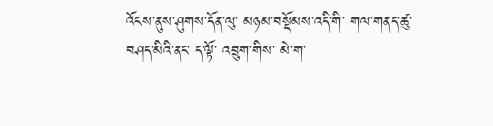འོངས་ནུས་ཤུགས་དོན་ལུ་ མཉམ་བསྡོམས་འདི་གི་ གལ་གནད་ཚུ་ བཤད་མིའི་ནང་ ད་ལྟོ་ འབྲུག་གིས་ མེ་ག་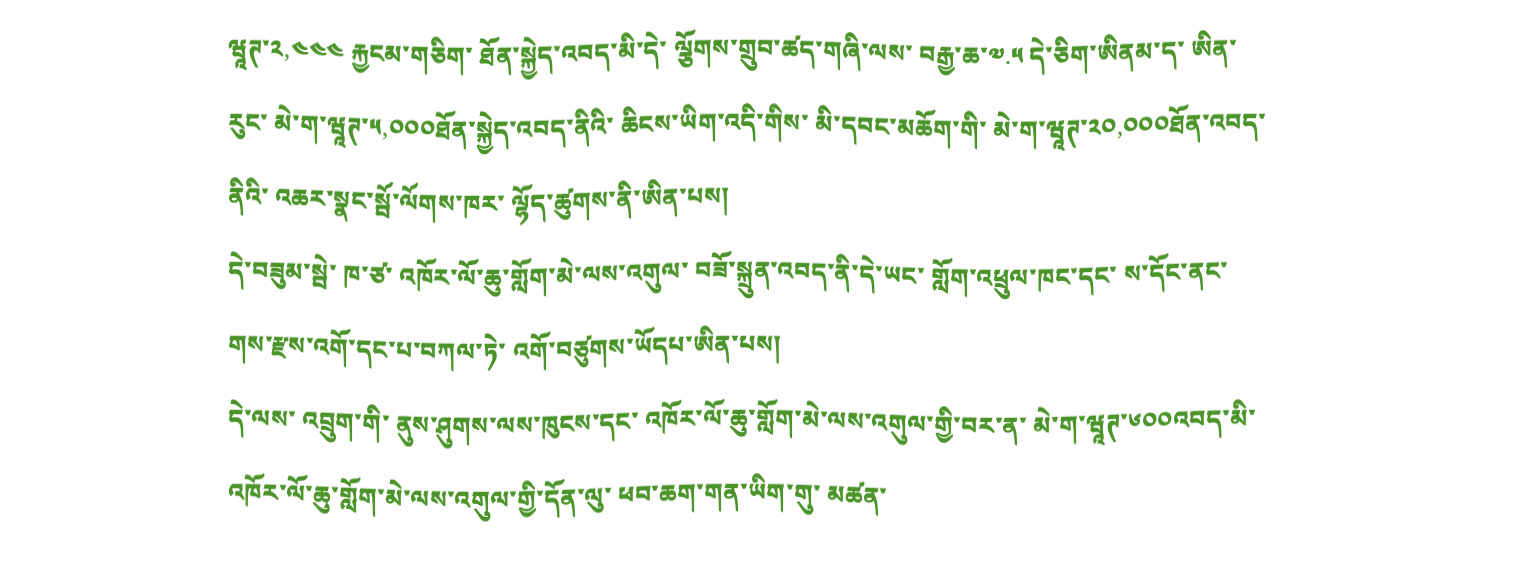ཝཱཊ་༢,༤༤༤ རྐྱངམ་གཅིག་ ཐོན་སྐྱེད་འབད་མི་དེ་ ལྕོགས་གྲུབ་ཚད་གཞི་ལས་ བརྒྱ་ཆ་༧.༥ དེ་ཅིག་ཨིནམ་ད་ ཨིན་རུང་ མེ་ག་ཝཱཊ་༥,༠༠༠ཐོན་སྐྱེད་འབད་ནིའི་ ཆིངས་ཡིག་འདི་གིས་ མི་དབང་མཆོག་གི་ མེ་ག་ཝཱཊ་༢༠,༠༠༠ཐོན་འབད་ནིའི་ འཆར་སྣང་སྦོ་ལོགས་ཁར་ ལྷོད་ཚུགས་ནི་ཨིན་པས།
དེ་བཟུམ་སྦེ་ ཁ་ཙ་ འཁོར་ལོ་ཆུ་གློག་མེ་ལས་འགུལ་ བཟོ་སྐྲུན་འབད་ནི་དེ་ཡང་ གློག་འཕྲུལ་ཁང་དང་ ས་དོང་ནང་ གས་རྫས་འགོ་དང་པ་བཀལ་ཏེ་ འགོ་བཙུགས་ཡོདཔ་ཨིན་པས།
དེ་ལས་ འབྲུག་གི་ ནུས་ཤུགས་ལས་ཁུངས་དང་ འཁོར་ལོ་ཆུ་གློག་མེ་ལས་འགུལ་གྱི་བར་ན་ མེ་ག་ཝཱཊ་༦༠༠འབད་མི་ འཁོར་ལོ་ཆུ་གློག་མེ་ལས་འགུལ་གྱི་དོན་ལུ་ ཕབ་ཆག་གན་ཡིག་གུ་ མཚན་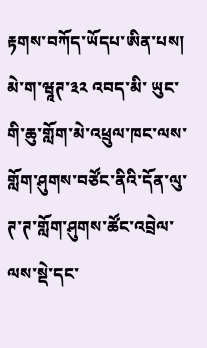རྟགས་བཀོད་ཡོདཔ་ཨིན་པས།
མེ་ག་ཝཱཊ་༣༢ འབད་མི་ ཡུང་གི་ཆུ་གློག་མེ་འཕྲུལ་ཁང་ལས་ གློག་ཤུགས་བཙོང་ནིའི་དོན་ལུ་ ཊ་ཊ་གློག་ཤུགས་ཚོང་འབྲེལ་ལས་སྡེ་དང་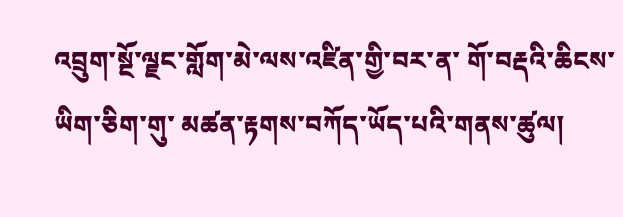འབྲུག་སྔོ་ལྗང་གློག་མེ་ལས་འཛིན་གྱི་བར་ན་ གོ་བརྡའི་ཆིངས་ཡིག་ཅིག་གུ་ མཚན་རྟགས་བཀོད་ཡོད་པའི་གནས་ཚུལ།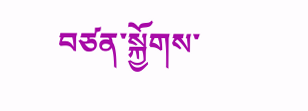བཙན་སྐྱོགས་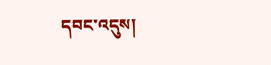དབང་འདུས།